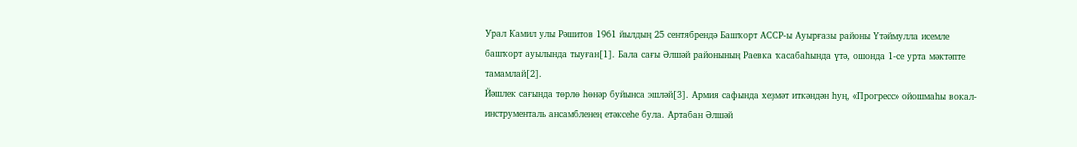Урал Камил улы Рәшитов 1961 йылдың 25 сентябрендә Башҡорт АССР-ы Ауырғазы районы Үтәймулла исемле башҡорт ауылында тыуған[1]. Бала сағы Әлшәй районының Раевка ҡасабаһында үтә, ошонда 1-се урта мәктәпте тамамлай[2].
Йәшлек сағында төрлө һөнәр буйынса эшләй[3]. Армия сафында хеҙмәт иткәндән һуң, «Прогресс» ойошмаһы вокал-инструменталь ансамбленең етәксеһе була. Артабан Әлшәй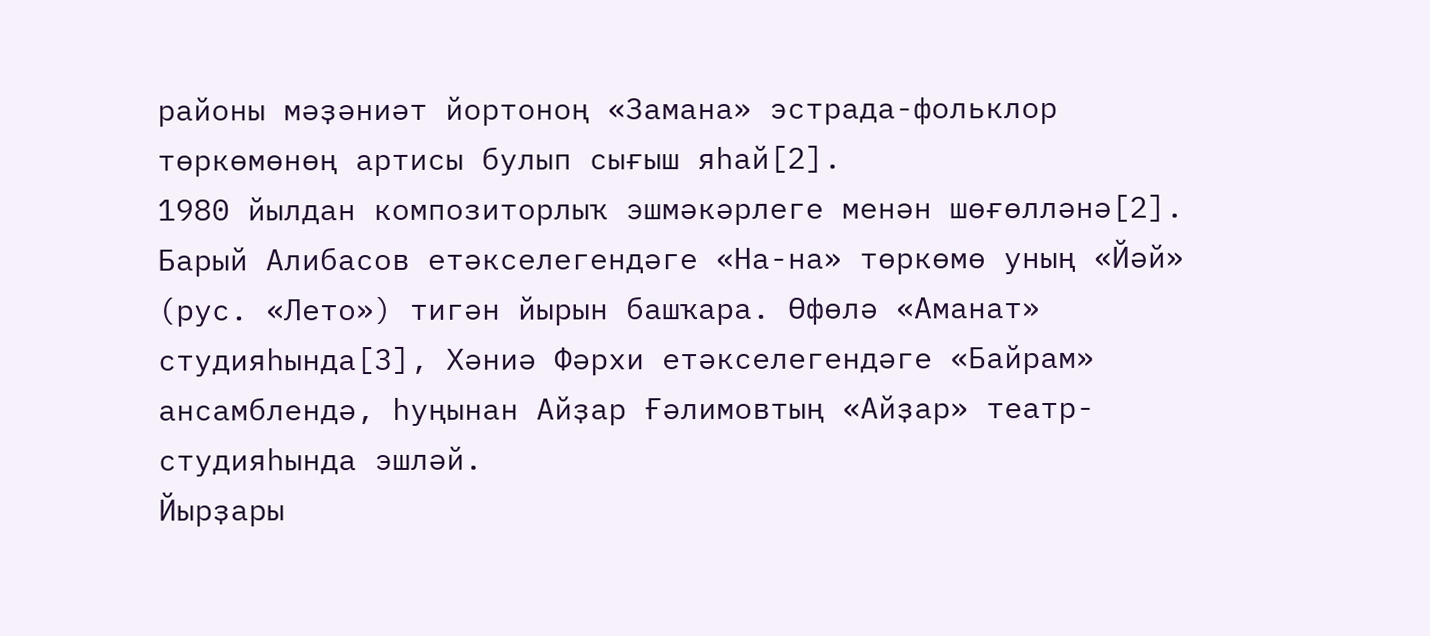районы мәҙәниәт йортоноң «Замана» эстрада-фольклор төркөмөнөң артисы булып сығыш яһай[2].
1980 йылдан композиторлыҡ эшмәкәрлеге менән шөғөлләнә[2]. Барый Алибасов етәкселегендәге «На-на» төркөмө уның «Йәй» (рус. «Лето») тигән йырын башҡара. Өфөлә «Аманат» студияһында[3], Хәниә Фәрхи етәкселегендәге «Байрам» ансамблендә, һуңынан Айҙар Ғәлимовтың «Айҙар» театр-студияһында эшләй.
Йырҙары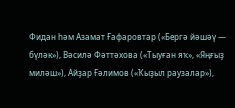Фидан һәм Азамат Ғафаровтар («Бергә йәшәү — бүләк»), Вәсилә Фәттәхова («Тыуған яҡ», «Яңғыҙ миләш»), Айҙар Ғәлимов («Ҡыҙыл раузалар»),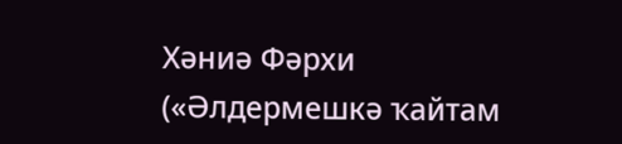Хәниә Фәрхи («Әлдермешкә ҡайтам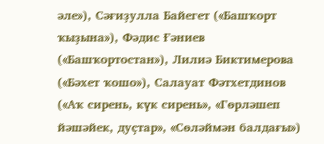әле»), Сәғиҙулла Байегет («Башҡорт ҡыҙына»), Фәдис Ғәниев («Башҡортостан»), Лилиә Биктимерова («Бәхет ҡошо»), Салауат Фәтхетдинов («Аҡ сирень, күк сирень», «Гөрләшеп йәшәйек, дуҫтар», «Сөләймән балдағы»)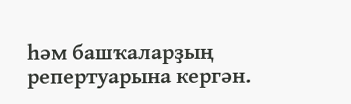һәм башҡаларҙың репертуарына кергән.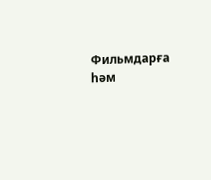Фильмдарға һәм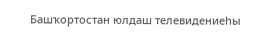Башҡортостан юлдаш телевидениеһы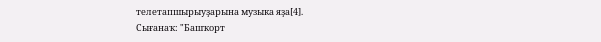телетапшырыуҙарына музыка яҙа[4].
Сығанаҡ: "Башҡорт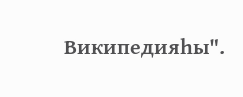Википедияһы".